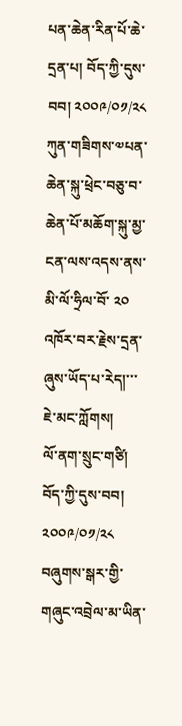པན་ཆེན་རིན་པོ་ཆེ་དྲན་པ། བོད་ཀྱི་དུས་བབ། ༢༠༠༩/༠༡/༢༨ ཀུན་གཟིགས་༧པན་ཆེན་སྐུ་ཕྲེང་བཅུ་བ་ཆེན་པོ་མཆོག་སྐུ་མྱ་ངན་ལས་འདས་ནས་མི་ལོ་ཧྲིལ་བོ་ ༢༠ འཁོར་བར་རྗེས་དྲན་ཞུས་ཡོད་པ་རེད།་་་ ཇེ་མང་ཀློགས།
ལོ་ནག་སྲུང་གཙི། བོད་ཀྱི་དུས་བབ། ༢༠༠༩/༠༡/༢༨ བཞུགས་སྒར་གྱི་གཞུང་འབྲེལ་མ་ཡིན་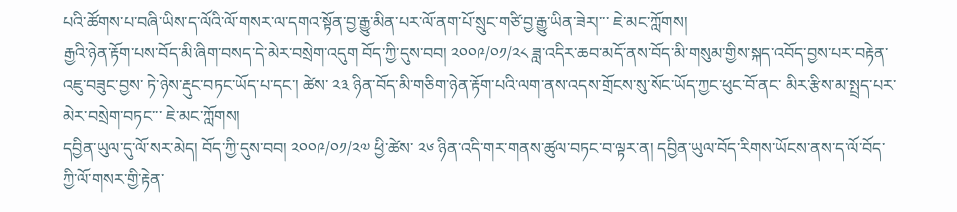པའི་ཚོགས་པ་བཞི་ཡིས་ད་ལོའི་ལོ་གསར་ལ་དགའ་སྟོན་བྱ་རྒྱུ་མིན་པར་ལོ་ནག་པོ་སྲུང་གཙི་བྱ་རྒྱུ་ཡིན་ཟེར།་་་ ཇེ་མང་ཀློགས།
རྒྱའི་ཉེན་རྟོག་པས་བོད་མི་ཞིག་བསད་དེ་མེར་བསྲེག་འདུག བོད་ཀྱི་དུས་བབ། ༢༠༠༩/༠༡/༢༨ ཟླ་འདིར་ཆབ་མདོ་ནས་བོད་མི་གསུམ་གྱིས་སྐད་འབོད་བྱས་པར་བརྟེན་འཇུ་བཟུང་བྱས་ ཏེ་ཉེས་རྡུང་བཏང་ཡོད་པ་དང་། ཚེས་ ༢༣ ཉིན་བོད་མི་གཅིག་ཉེན་རྟོག་པའི་ལག་ནས་འདས་གྲོངས་སུ་སོང་ཡོད་ཀྱང་ཕུང་བོ་ནང་ མིར་རྩིས་མ་སྤྲད་པར་མེར་བསྲེག་བཏང་་་ ཇེ་མང་ཀློགས།
དབྱིན་ཡུལ་དུ་ལོ་སར་མེད། བོད་ཀྱི་དུས་བབ། ༢༠༠༩/༠༡/༢༧ ཕྱི་ཚེས་ ༢༦ ཉིན་འདི་གར་གནས་ཚུལ་བཏང་བ་ལྟར་ན། དབྱིན་ཡུལ་བོད་རིགས་ཡོངས་ནས་ད་ལོ་བོད་ཀྱི་ལོ་གསར་གྱི་རྟེན་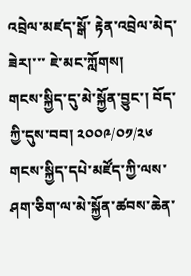འབྲེལ་མཛད་སྒོ་ རྟེན་འབྲེལ་མེད་ཟེར།་་་ ཇེ་མང་ཀློགས།
གངས་སྐྱིད་དུ་མེ་སྐྱོན་བྱུང་། བོད་ཀྱི་དུས་བབ། ༢༠༠༩/༠༡/༢༦ གངས་སྐྱིད་དཔེ་མཛོད་ཀྱི་ལས་ཤག་ཅིག་ལ་མེ་སྐྱོན་ཚབས་ཆེན་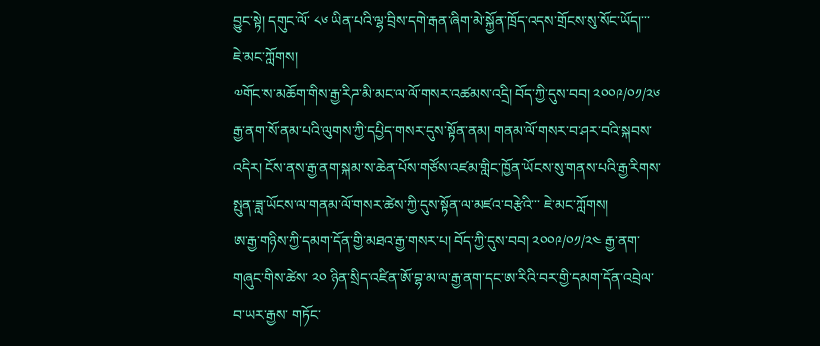བྱུང་སྟེ། དགུང་ལོ་ ༨༦ ཡིན་པའི་ལྷ་བྲིས་དགེ་རྒན་ཞིག་མེ་སྐྱོན་ཁྲོད་འདས་གྲོངས་སུ་སོང་ཡོད།་་་ ཇེ་མང་ཀློགས།
༧གོང་ས་མཆོག་གིས་རྒྱ་རིཌ་མི་མང་ལ་ལོ་གསར་འཚམས་འདྲི། བོད་ཀྱི་དུས་བབ། ༢༠༠༩/༠༡/༢༦ རྒྱ་ནག་སོ་ནམ་པའི་ལུགས་ཀྱི་དཔྱིད་གསར་དུས་སྟོན་ནམ། གནམ་ལོ་གསར་བ་ཤར་བའི་སྐབས་འདིར། ངོས་ནས་རྒྱ་ནག་སྐམ་ས་ཆེན་པོས་གཙོས་འཛམ་གླིང་ཁྱོན་ཡོངས་སུ་གནས་པའི་རྒྱ་རིགས་ སྤུན་ཟླ་ཡོངས་ལ་གནམ་ལོ་གསར་ཚེས་ཀྱི་དུས་སྟོན་ལ་མཛའ་བརྩེའི་་་ ཇེ་མང་ཀློགས།
ཨ་རྒྱ་གཉིས་ཀྱི་དམག་དོན་གྱི་མཐའ་རྒྱ་གསར་པ། བོད་ཀྱི་དུས་བབ། ༢༠༠༩/༠༡/༢༤ རྒྱ་ནག་གཞུང་གིས་ཚེས་ ༢༠ ཉིན་སྲིད་འཛིན་ཨོ་བྷ་མ་ལ་རྒྱ་ནག་དང་ཨ་རིའི་བར་གྱི་དམག་དོན་འབྲེལ་བ་ཡར་རྒྱས་ གཏོང་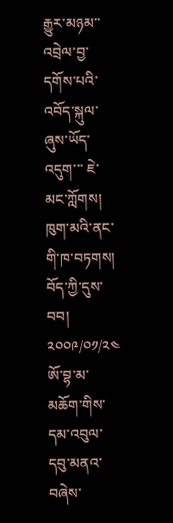རྒྱུར་མཉམ་་འབྲེལ་བྱ་དགོས་པའི་འབོད་སྐུལ་ཞུས་ཡོད་འདུག་་་ ཇེ་མང་ཀློགས།
ཁུག་མའི་ནང་གི་ཁ་བཏགས། བོད་ཀྱི་དུས་བབ། ༢༠༠༩/༠༡/༢༤ ཨོ་བྷ་མ་མཆོག་གིས་དམ་འབུལ་དབུ་མནའ་བཞེས་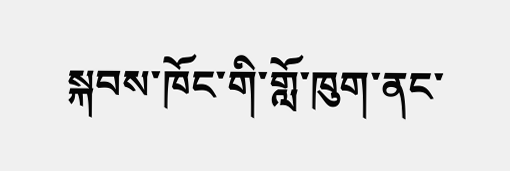སྐབས་ཁོང་གི་གློ་ཁུག་ནང་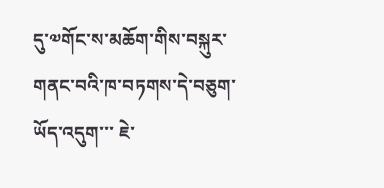དུ་༧གོང་ས་མཆོག་གིས་བསྐུར་གནང་བའི་ཁ་བཏགས་དེ་བཅུག་ཡོད་འདུག་་་ ཇེ་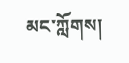མང་ཀློགས།